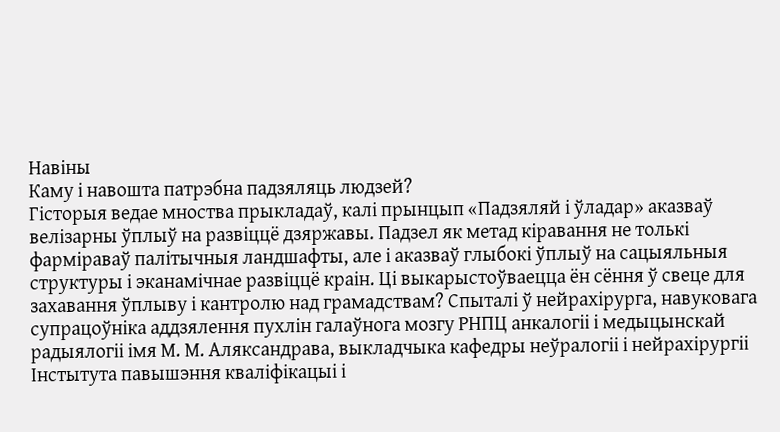Навiны
Каму і навошта патрэбна падзяляць людзей?
Гісторыя ведае мноства прыкладаў, калі прынцып «Падзяляй і ўладар» аказваў велізарны ўплыў на развіццё дзяржавы. Падзел як метад кіравання не толькі фарміраваў палітычныя ландшафты, але і аказваў глыбокі ўплыў на сацыяльныя структуры і эканамічнае развіццё краін. Ці выкарыстоўваецца ён сёння ў свеце для захавання ўплыву і кантролю над грамадствам? Спыталі ў нейрахірурга, навуковага супрацоўніка аддзялення пухлін галаўнога мозгу РНПЦ анкалогіі і медыцынскай радыялогіі імя М. М. Аляксандрава, выкладчыка кафедры неўралогіі і нейрахірургіі Інстытута павышэння кваліфікацыі і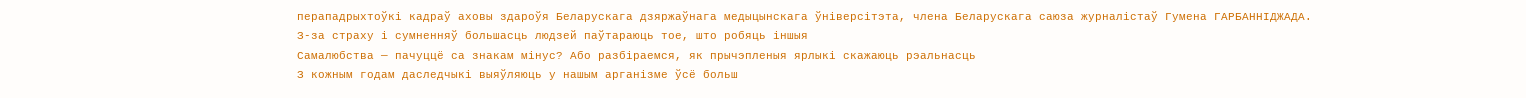перападрыхтоўкі кадраў аховы здароўя Беларускага дзяржаўнага медыцынскага ўніверсітэта, члена Беларускага саюза журналістаў Гумена ГАРБАННІДЖАДА.
З-за страху і сумненняў большасць людзей паўтараюць тое, што робяць іншыя
Самалюбства — пачуццё са знакам мінус? Або разбіраемся, як прычэпленыя ярлыкі скажаюць рэальнасць
З кожным годам даследчыкі выяўляюць у нашым арганізме ўсё больш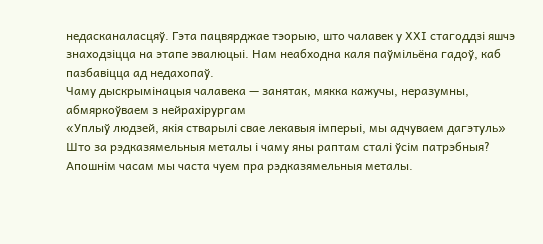недасканаласцяў. Гэта пацвярджае тэорыю, што чалавек у XXІ стагоддзі яшчэ знаходзіцца на этапе эвалюцыі. Нам неабходна каля паўмільёна гадоў, каб пазбавіцца ад недахопаў.
Чаму дыскрымінацыя чалавека — занятак, мякка кажучы, неразумны, абмяркоўваем з нейрахірургам
«Уплыў людзей, якія стварылі свае лекавыя імперыі, мы адчуваем дагэтуль»
Што за рэдказямельныя металы і чаму яны раптам сталі ўсім патрэбныя?
Апошнім часам мы часта чуем пра рэдказямельныя металы.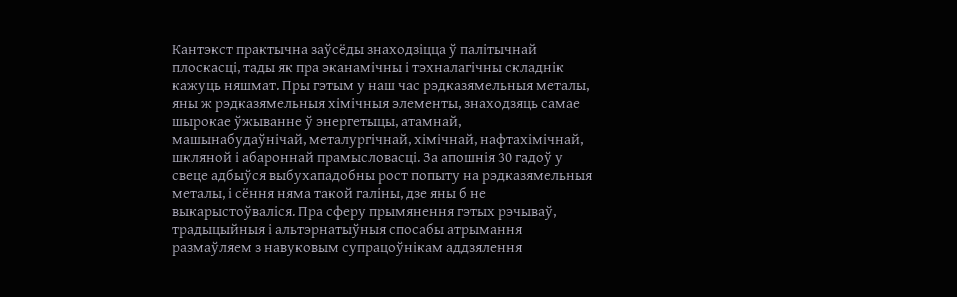Кантэкст практычна заўсёды знаходзіцца ў палітычнай плоскасці, тады як пра эканамічны і тэхналагічны складнік кажуць няшмат. Пры гэтым у наш час рэдказямельныя металы, яны ж рэдказямельныя хімічныя элементы, знаходзяць самае шырокае ўжыванне ў энергетыцы, атамнай, машынабудаўнічай, металургічнай, хімічнай, нафтахімічнай, шкляной і абароннай прамысловасці. За апошнія 30 гадоў у свеце адбыўся выбухападобны рост попыту на рэдказямельныя металы, і сёння няма такой галіны, дзе яны б не выкарыстоўваліся. Пра сферу прымянення гэтых рэчываў, традыцыйныя і альтэрнатыўныя спосабы атрымання размаўляем з навуковым супрацоўнікам аддзялення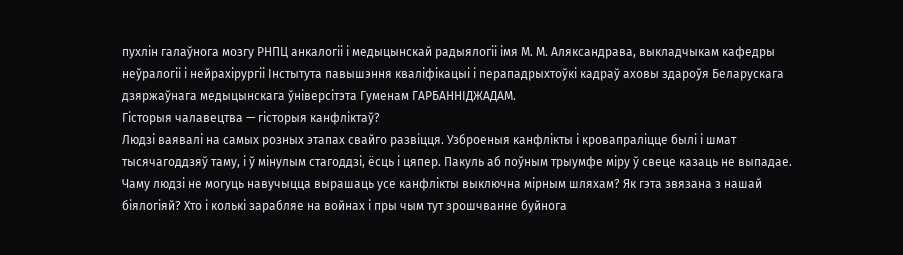пухлін галаўнога мозгу РНПЦ анкалогіі і медыцынскай радыялогіі імя М. М. Аляксандрава, выкладчыкам кафедры неўралогіі і нейрахірургіі Інстытута павышэння кваліфікацыі і перападрыхтоўкі кадраў аховы здароўя Беларускага дзяржаўнага медыцынскага ўніверсітэта Гуменам ГАРБАННІДЖАДАМ.
Гісторыя чалавецтва — гісторыя канфліктаў?
Людзі ваявалі на самых розных этапах свайго развіцця. Узброеныя канфлікты і кровапраліцце былі і шмат тысячагоддзяў таму, і ў мінулым стагоддзі, ёсць і цяпер. Пакуль аб поўным трыумфе міру ў свеце казаць не выпадае. Чаму людзі не могуць навучыцца вырашаць усе канфлікты выключна мірным шляхам? Як гэта звязана з нашай біялогіяй? Хто і колькі зарабляе на войнах і пры чым тут зрошчванне буйнога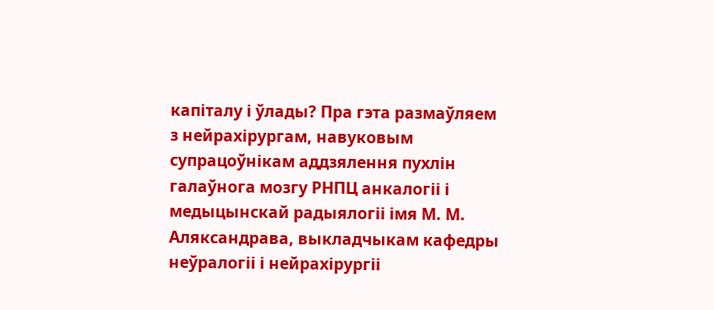капіталу і ўлады? Пра гэта размаўляем з нейрахірургам, навуковым супрацоўнікам аддзялення пухлін галаўнога мозгу РНПЦ анкалогіі і медыцынскай радыялогіі імя М. М. Аляксандрава, выкладчыкам кафедры неўралогіі і нейрахірургіі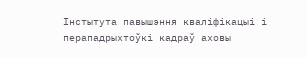Інстытута павышэння кваліфікацыі і перападрыхтоўкі кадраў аховы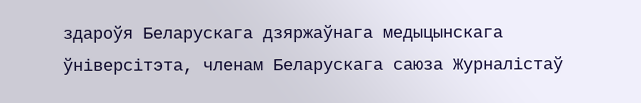здароўя Беларускага дзяржаўнага медыцынскага ўніверсітэта, членам Беларускага саюза Журналістаў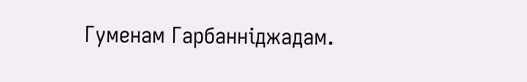Гуменам Гарбанніджадам.